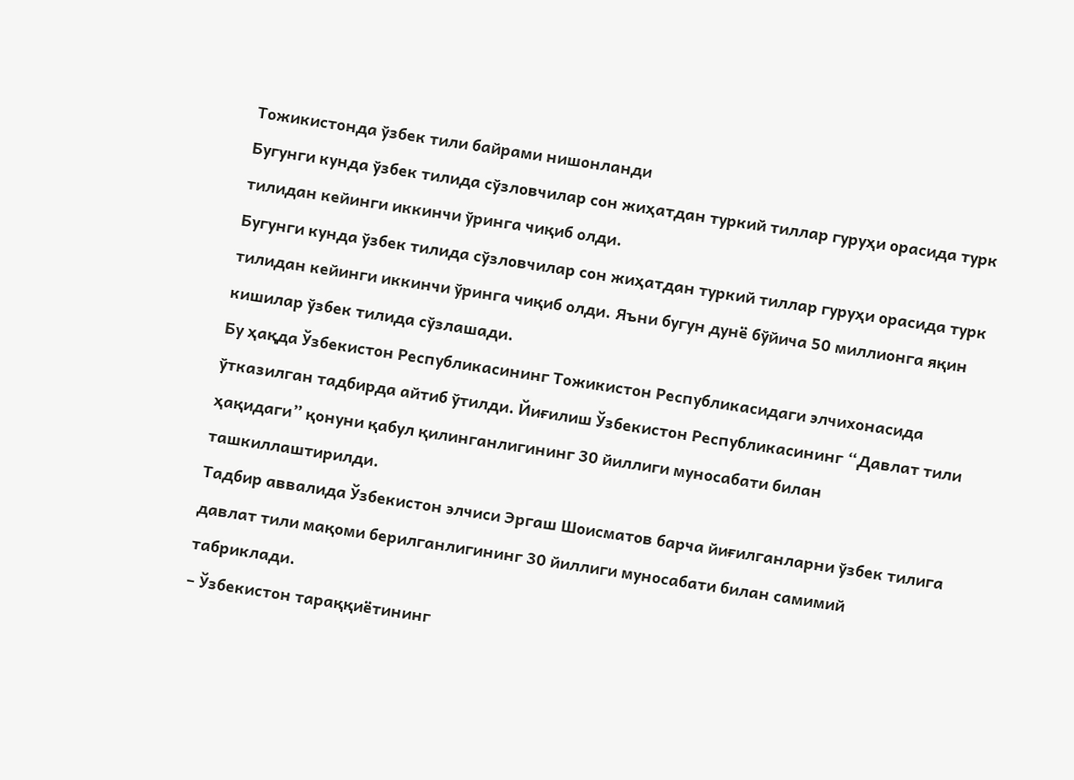Тожикистонда ўзбек тили байрами нишонланди
Бугунги кунда ўзбек тилида сўзловчилар сон жиҳатдан туркий тиллар гуруҳи орасида турк тилидан кейинги иккинчи ўринга чиқиб олди.
Бугунги кунда ўзбек тилида сўзловчилар сон жиҳатдан туркий тиллар гуруҳи орасида турк тилидан кейинги иккинчи ўринга чиқиб олди. Яъни бугун дунё бўйича 50 миллионга яқин кишилар ўзбек тилида сўзлашади.
Бу ҳақда Ўзбекистон Республикасининг Тожикистон Республикасидаги элчихонасида ўтказилган тадбирда айтиб ўтилди. Йиғилиш Ўзбекистон Республикасининг “Давлат тили ҳақидаги” қонуни қабул қилинганлигининг 30 йиллиги муносабати билан ташкиллаштирилди.
Тадбир аввалида Ўзбекистон элчиси Эргаш Шоисматов барча йиғилганларни ўзбек тилига давлат тили мақоми берилганлигининг 30 йиллиги муносабати билан самимий табриклади.
– Ўзбекистон тараққиётининг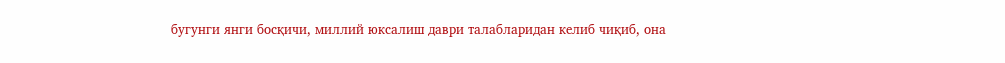бугунги янги босқичи, миллий юксалиш даври талабларидан келиб чиқиб, она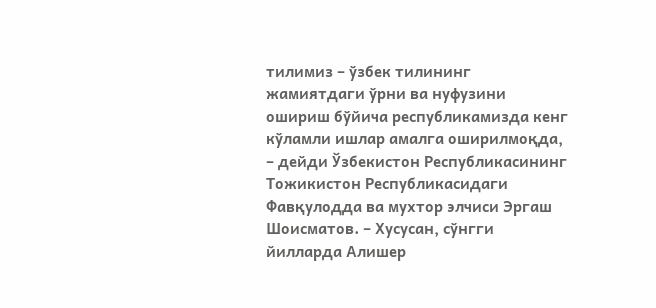тилимиз – ўзбек тилининг жамиятдаги ўрни ва нуфузини ошириш бўйича республикамизда кенг кўламли ишлар амалга оширилмоқда, – дейди Ўзбекистон Республикасининг Тожикистон Республикасидаги Фавқулодда ва мухтор элчиси Эргаш Шоисматов. – Хусусан, сўнгги йилларда Алишер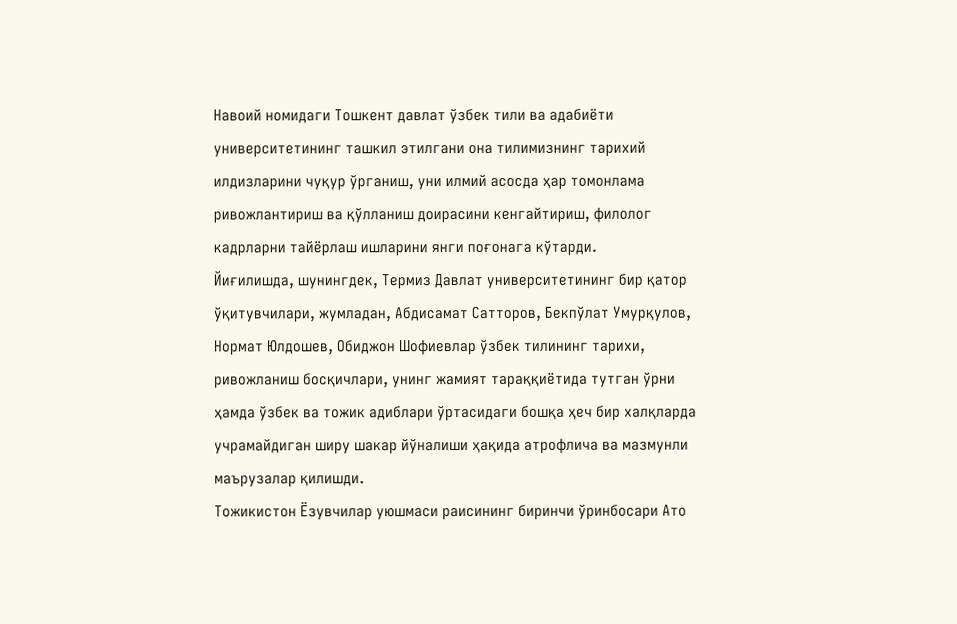Навоий номидаги Тошкент давлат ўзбек тили ва адабиёти университетининг ташкил этилгани она тилимизнинг тарихий илдизларини чуқур ўрганиш, уни илмий асосда ҳар томонлама ривожлантириш ва қўлланиш доирасини кенгайтириш, филолог кадрларни тайёрлаш ишларини янги поғонага кўтарди.
Йиғилишда, шунингдек, Термиз Давлат университетининг бир қатор ўқитувчилари, жумладан, Абдисамат Сатторов, Бекпўлат Умурқулов, Нормат Юлдошев, Обиджон Шофиевлар ўзбек тилининг тарихи, ривожланиш босқичлари, унинг жамият тараққиётида тутган ўрни ҳамда ўзбек ва тожик адиблари ўртасидаги бошқа ҳеч бир халқларда учрамайдиган ширу шакар йўналиши ҳақида атрофлича ва мазмунли маърузалар қилишди.
Тожикистон Ёзувчилар уюшмаси раисининг биринчи ўринбосари Ато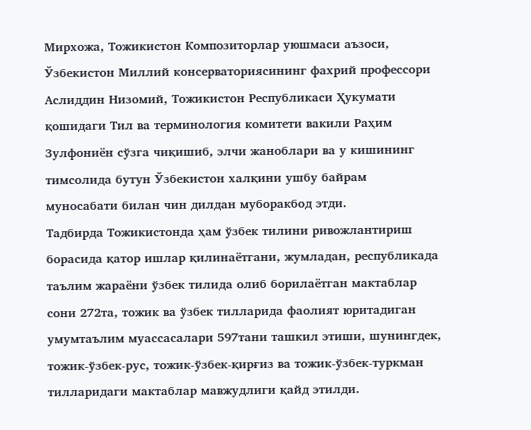Мирхожа, Тожикистон Композиторлар уюшмаси аъзоси, Ўзбекистон Миллий консерваториясининг фахрий профессори Аслиддин Низомий, Тожикистон Республикаси Ҳукумати қошидаги Тил ва терминология комитети вакили Раҳим Зулфониён сўзга чиқишиб, элчи жаноблари ва у кишининг тимсолида бутун Ўзбекистон халқини ушбу байрам муносабати билан чин дилдан муборакбод этди.
Тадбирда Тожикистонда ҳам ўзбек тилини ривожлантириш борасида қатор ишлар қилинаётгани, жумладан, республикада таълим жараёни ўзбек тилида олиб борилаётган мактаблар сони 272та, тожик ва ўзбек тилларида фаолият юритадиган умумтаълим муассасалари 597тани ташкил этиши, шунингдек, тожик-ўзбек-рус, тожик-ўзбек-қирғиз ва тожик-ўзбек-туркман тилларидаги мактаблар мавжудлиги қайд этилди.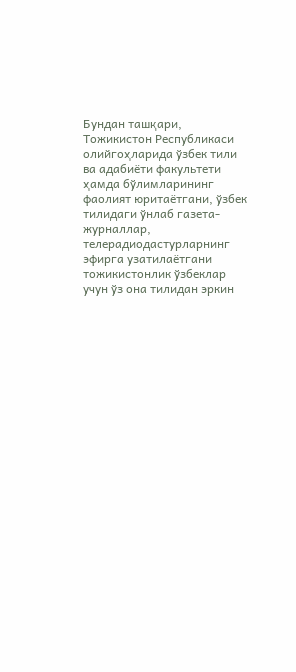Бундан ташқари, Тожикистон Республикаси олийгоҳларида ўзбек тили ва адабиёти факультети ҳамда бўлимларининг фаолият юритаётгани, ўзбек тилидаги ўнлаб газета-журналлар, телерадиодастурларнинг эфирга узатилаётгани тожикистонлик ўзбеклар учун ўз она тилидан эркин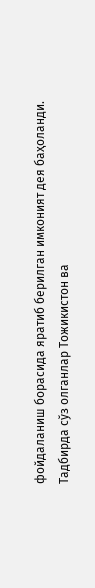фойдаланиш борасида яратиб берилган имконият дея баҳоланди.
Тадбирда сўз олганлар Тожикистон ва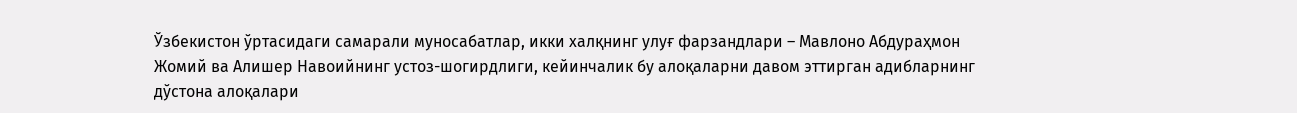Ўзбекистон ўртасидаги самарали муносабатлар, икки халқнинг улуғ фарзандлари – Мавлоно Абдураҳмон Жомий ва Алишер Навоийнинг устоз-шогирдлиги, кейинчалик бу алоқаларни давом эттирган адибларнинг дўстона алоқалари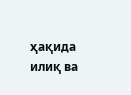ҳақида илиқ ва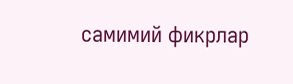самимий фикрлар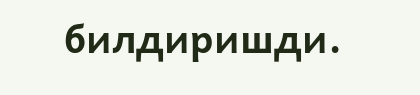билдиришди.